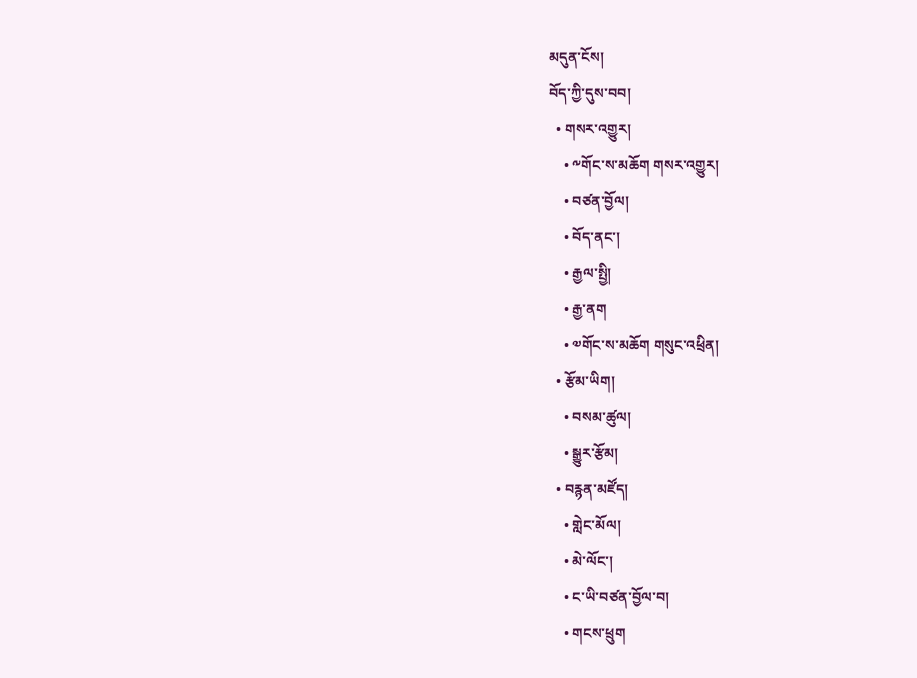མདུན་ངོས།
བོད་ཀྱི་དུས་བབ།
  • གསར་འགྱུར།
    • ༸གོང་ས་མཆོག གསར་འགྱུར།
    • བཙན་བྱོལ།
    • བོད་ནང་།
    • རྒྱལ་སྤྱི།
    • རྒྱ་ནག
    • ༧གོང་ས་མཆོག གསུང་འཕྲིན།
  • རྩོམ་ཡིག།
    • བསམ་ཚུལ།
    • སྒྱུར་རྩོམ།
  • བརྙན་མཛོད།
    • གླེང་མོལ།
    • མེ་ལོང་།
    • ང་ཡི་བཙན་བྱོལ་བ།
    • གངས་ཕྲུག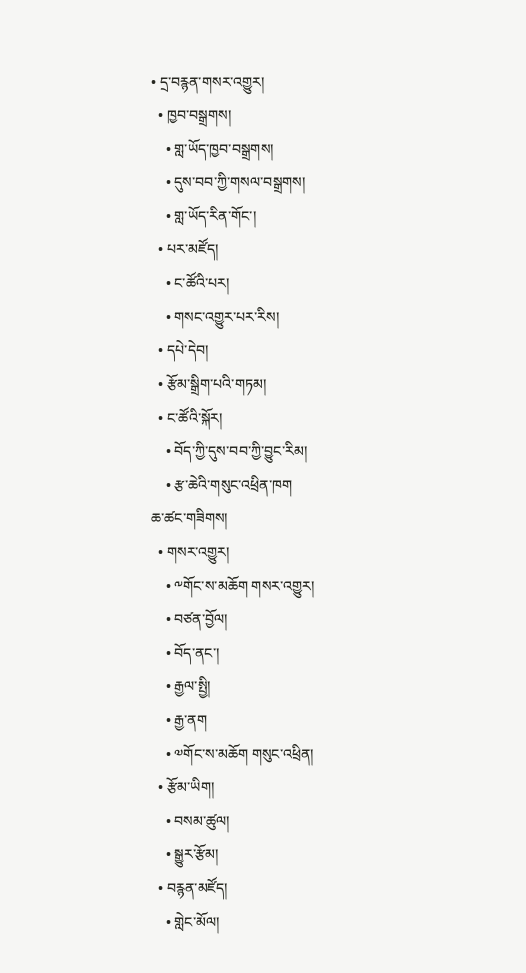• དྲ་བརྙན་གསར་འགྱུར།
  • ཁྱབ་བསྒྲགས།
    • གླ་ཡོད་ཁྱབ་བསྒྲགས།
    • དུས་བབ་ཀྱི་གསལ་བསྒྲགས།
    • གླ་ཡོད་རིན་གོང་།
  • པར་མཛོད།
    • ང་ཚོའི་པར།
    • གསང་འགྱུར་པར་རིས།
  • དཔེ་དེབ།
  • རྩོམ་སྒྲིག་པའི་གཏམ།
  • ང་ཚོའི་སྐོར།
    • བོད་ཀྱི་དུས་བབ་ཀྱི་བྱུང་རིམ།
    • རྩ་ཆེའི་གསུང་འཕྲིན་ཁག
ཆ་ཚང་གཟིགས།
  • གསར་འགྱུར།
    • ༸གོང་ས་མཆོག གསར་འགྱུར།
    • བཙན་བྱོལ།
    • བོད་ནང་།
    • རྒྱལ་སྤྱི།
    • རྒྱ་ནག
    • ༧གོང་ས་མཆོག གསུང་འཕྲིན།
  • རྩོམ་ཡིག།
    • བསམ་ཚུལ།
    • སྒྱུར་རྩོམ།
  • བརྙན་མཛོད།
    • གླེང་མོལ།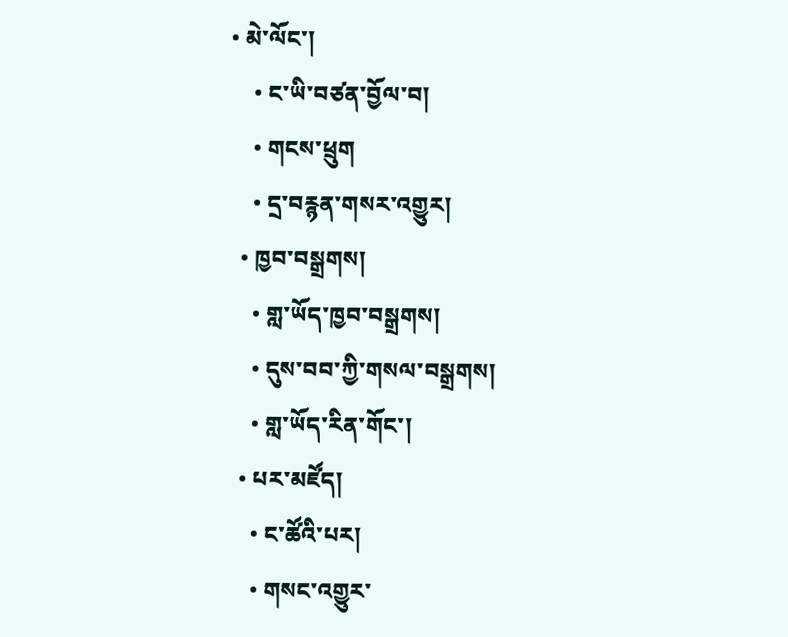• མེ་ལོང་།
    • ང་ཡི་བཙན་བྱོལ་བ།
    • གངས་ཕྲུག
    • དྲ་བརྙན་གསར་འགྱུར།
  • ཁྱབ་བསྒྲགས།
    • གླ་ཡོད་ཁྱབ་བསྒྲགས།
    • དུས་བབ་ཀྱི་གསལ་བསྒྲགས།
    • གླ་ཡོད་རིན་གོང་།
  • པར་མཛོད།
    • ང་ཚོའི་པར།
    • གསང་འགྱུར་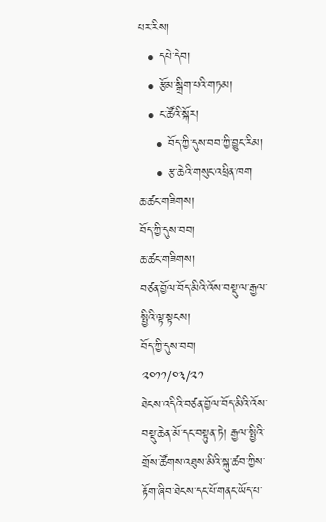པར་རིས།
  • དཔེ་དེབ།
  • རྩོམ་སྒྲིག་པའི་གཏམ།
  • ང་ཚོའི་སྐོར།
    • བོད་ཀྱི་དུས་བབ་ཀྱི་བྱུང་རིམ།
    • རྩ་ཆེའི་གསུང་འཕྲིན་ཁག
ཆ་ཚང་གཟིགས།
བོད་ཀྱི་དུས་བབ།
ཆ་ཚང་གཟིགས།
བཙན་བྱོལ་བོད་མིའི་འོས་བསྡུ་ལ་རྒྱལ་སྤྱིའི་ལྟ་སྟངས།
བོད་ཀྱི་དུས་བབ།
༢༠༡༡/༠༣/༢༡
ཐེངས་འདིའི་བཙན་བྱོལ་བོད་མིའི་འོས་བསྡུ་ཆེན་མོ་དང་བསྟུན་ཏེ། རྒྱལ་སྤྱིའི་གྲོས་ཚོགས་འཐུས་མིའི་སྐུ་ཚབ་ཀྱིས་རྟོག་ཞིབ་ཐེངས་དང་པོ་གནང་ཡོད་པ་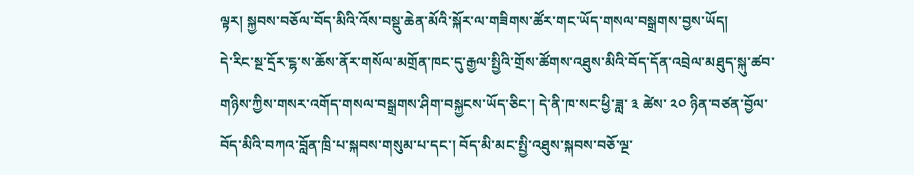ལྟར། སྐྱབས་བཅོལ་བོད་མིའི་འོས་བསྡུ་ཆེན་མོའི་སྐོར་ལ་གཟིགས་ཚོར་གང་ཡོད་གསལ་བསྒྲགས་བྱས་ཡོད།
དེ་རིང་སྔ་དྲོར་ངྷ་ས་ཆོས་ནོར་གསོལ་མགྲོན་ཁང་དུ་རྒྱལ་སྤྱིའི་གྲོས་ཚོགས་འཐུས་མིའི་བོད་དོན་འབྲེལ་མཐུད་སྐུ་ཚབ་གཉིས་ཀྱིས་གསར་འགོད་གསལ་བསྒྲགས་ཤིག་བསྐྱངས་ཡོད་ཅིང་། དེ་ནི་ཁ་སང་ཕྱི་ཟླ་ ༣ ཚེས་ ༢༠ ཉིན་བཙན་བྱོལ་བོད་མིའི་བཀའ་བློན་ཁྲི་པ་སྐབས་གསུམ་པ་དང་། བོད་མི་མང་སྤྱི་འཐུས་སྐབས་བཅོ་ལྔ་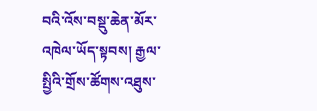བའི་འོས་བསྡུ་ཆེན་མོར་འཁེལ་ཡོད་སྟབས། རྒྱལ་སྤྱིའི་གྲོས་ཚོགས་འཐུས་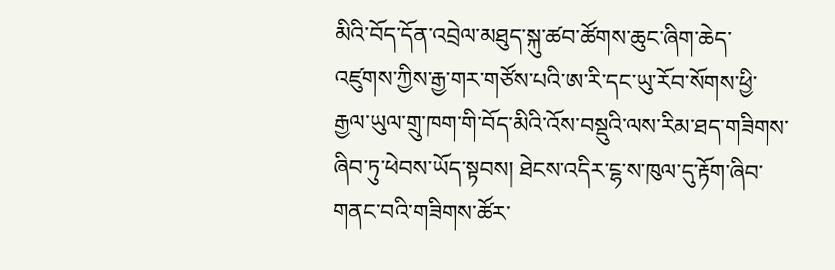མིའི་བོད་དོན་འབྲེལ་མཐུད་སྐུ་ཚབ་ཚོགས་ཆུང་ཞིག་ཆེད་འཛུགས་ཀྱིས་རྒྱ་གར་གཙོས་པའི་ཨ་རི་དང་ཡུ་རོབ་སོགས་ཕྱི་རྒྱལ་ཡུལ་གྲུ་ཁག་གི་བོད་མིའི་འོས་བསྡུའི་ལས་རིམ་ཐད་གཟིགས་ཞིབ་ཏུ་ཕེབས་ཡོད་སྟབས། ཐེངས་འདིར་ངྷ་ས་ཁུལ་དུ་རྟོག་ཞིབ་གནང་བའི་གཟིགས་ཚོར་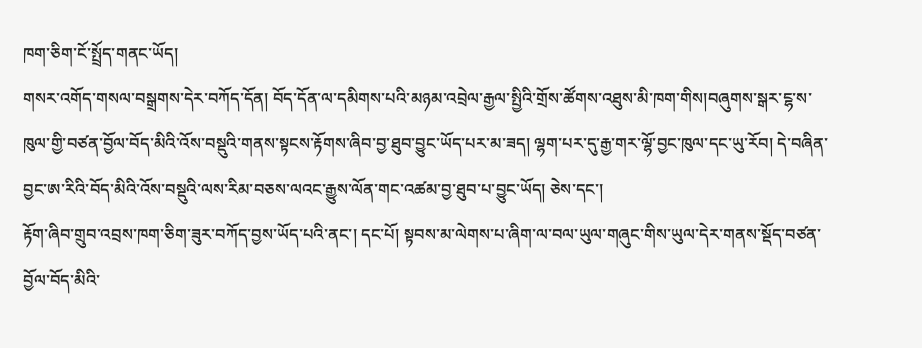ཁག་ཅིག་ངོ་སྤྲོད་གནང་ཡོད།
གསར་འགོད་གསལ་བསྒྲགས་དེར་བཀོད་དོན། བོད་དོན་ལ་དམིགས་པའི་མཉམ་འབྲེལ་རྒྱལ་སྤྱིའི་གྲོས་ཚོགས་འཐུས་མི་ཁག་གིས།བཞུགས་སྒར་ངྷ་ས་ཁུལ་གྱི་བཙན་བྱོལ་བོད་མིའི་འོས་བསྡུའི་གནས་སྟངས་རྟོགས་ཞིབ་བྱ་ཐུབ་བྱུང་ཡོད་པར་མ་ཟད། ལྷག་པར་དུ་རྒྱ་གར་ལྷོ་བྱང་ཁུལ་དང་ཡུ་རོབ། དེ་བཞིན་བྱང་ཨ་རིའི་བོད་མིའི་འོས་བསྡུའི་ལས་རིམ་བཅས་ལའང་རྒྱུས་ལོན་གང་འཚམ་བྱ་ཐུབ་པ་བྱུང་ཡོད། ཅེས་དང་།
རྟོག་ཞིབ་གྲུབ་འབྲས་ཁག་ཅིག་ཟུར་བཀོད་བྱས་ཡོད་པའི་ནང་། དང་པོ། སྟབས་མ་ལེགས་པ་ཞིག་ལ་བལ་ཡུལ་གཞུང་གིས་ཡུལ་དེར་གནས་སྡོད་བཙན་བྱོལ་བོད་མིའི་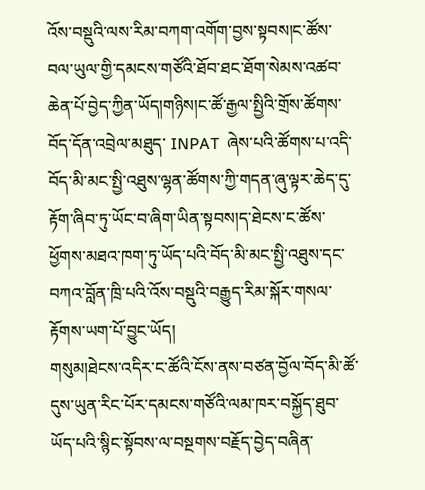འོས་བསྡུའི་ལས་རིམ་བཀག་འགོག་བྱས་སྟབས།ང་ཚོས་བལ་ཡུལ་གྱི་དམངས་གཙོའི་ཐོབ་ཐང་ཐོག་སེམས་འཚབ་ཆེན་པོ་བྱེད་ཀྱིན་ཡོད།གཉིས།ང་ཚོ་རྒྱལ་སྤྱིའི་གྲོས་ཚོགས་བོད་དོན་འབྲེལ་མཐུད་ INPAT  ཞེས་པའི་ཚོགས་པ་འདི་བོད་མི་མང་སྤྱི་འཐུས་ལྷན་ཚོགས་ཀྱི་གདན་ཞུ་ལྟར་ཆེད་དུ་རྟོག་ཞིབ་ཏུ་ཡོང་བ་ཞིག་ཡིན་སྟབས།ད་ཐེངས་ང་ཚོས་ཕྱོགས་མཐའ་ཁག་ཏུ་ཡོད་པའི་བོད་མི་མང་སྤྱི་འཐུས་དང་བཀའ་བློན་ཁྲི་པའི་འོས་བསྡུའི་བརྒྱུད་རིམ་སྐོར་གསལ་རྟོགས་ཡག་པོ་བྱུང་ཡོད།
གསུམ།ཐེངས་འདིར་ང་ཚོའི་ངོས་ནས་བཙན་བྱོལ་བོད་མི་ཚོ་དུས་ཡུན་རིང་པོར་དམངས་གཙོའི་ལམ་ཁར་བསྐྱོད་ཐུབ་ཡོད་པའི་སྙིང་སྟོབས་ལ་བསྔགས་བརྗོད་བྱེད་བཞིན་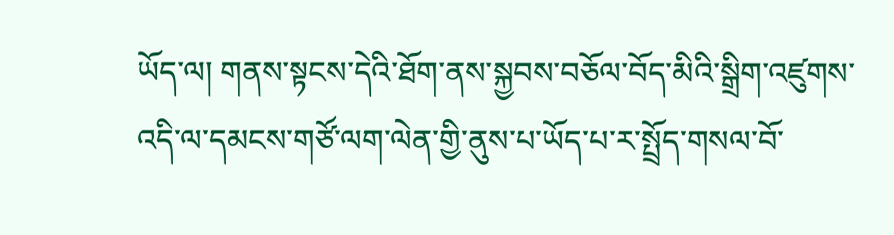ཡོད་ལ། གནས་སྟངས་དེའི་ཐོག་ནས་སྐྱབས་བཅོལ་བོད་མིའི་སྒྲིག་འཛུགས་འདི་ལ་དམངས་གཙོ་ལག་ལེན་གྱི་ནུས་པ་ཡོད་པ་ར་སྤྲོད་གསལ་བོ་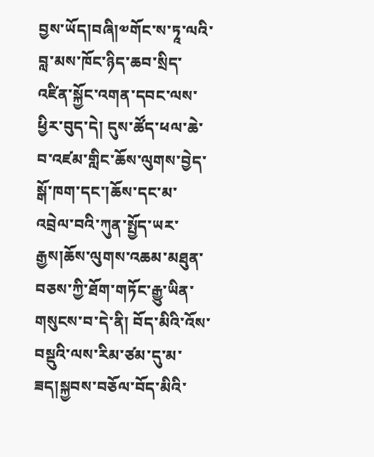བྱས་ཡོད།བཞི།༧གོང་ས་ཏཱ་ལའི་བླ་མས་ཁོང་ཉིད་ཆབ་སྲིད་འཛིན་སྐྱོང་འགན་དབང་ལས་ཕྱིར་བུད་དེ། དུས་ཚོད་ཕལ་ཆེ་བ་འཛམ་གླིང་ཆོས་ལུགས་བྱེད་སྒོ་ཁག་དང་།ཆོས་དང་མ་འབྲེལ་བའི་ཀུན་སྤྱོད་ཡར་རྒྱས།ཆོས་ལུགས་འཆམ་མཐུན་བཅས་ཀྱི་ཐོག་གཏོང་རྒྱུ་ཡིན་གསུངས་བ་དེ་ནི། བོད་མིའི་འོས་བསྡུའི་ལས་རིམ་ཙམ་དུ་མ་ཟད།སྐྱབས་བཅོལ་བོད་མིའི་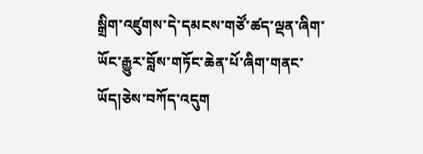སྒྲིག་འཛུགས་དེ་དམངས་གཙོ་ཚད་ལྡན་ཞིག་ཡོང་རྒྱུར་བློས་གཏོང་ཆེན་པོ་ཞིག་གནང་ཡོད།ཅེས་བཀོད་འདུག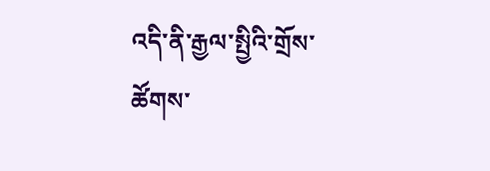འདི་ནི་རྒྱལ་སྤྱིའི་གྲོས་ཚོགས་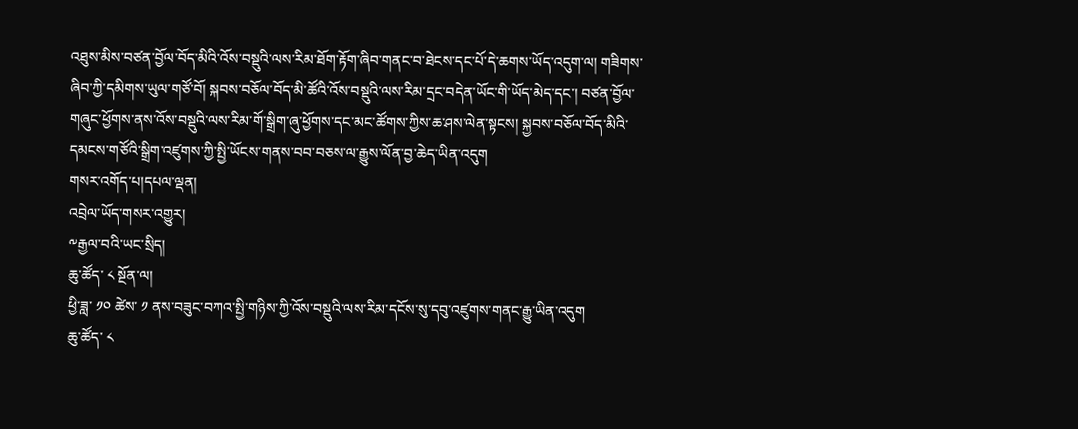འཐུས་མིས་བཙན་བྱོལ་བོད་མིའི་འོས་བསྡུའི་ལས་རིམ་ཐོག་རྟོག་ཞིབ་གནང་བ་ཐེངས་དང་པོ་དེ་ཆགས་ཡོད་འདུག་ལ། གཟིགས་ཞིབ་ཀྱི་དམིགས་ཡུལ་གཙོ་བོ། སྐབས་བཅོལ་བོད་མི་ཚོའི་འོས་བསྡུའི་ལས་རིམ་དྲང་བདེན་ཡོང་གི་ཡོད་མེད་དང་། བཙན་བྱོལ་གཞུང་ཕྱོགས་ནས་འོས་བསྡུའི་ལས་རིམ་གོ་སྒྲིག་ཞུ་ཕྱོགས་དང་མང་ཚོགས་ཀྱིས་ཆ་ཤས་ལེན་སྟངས། སྐྱབས་བཅོལ་བོད་མིའི་དམངས་གཙོའི་སྒྲིག་འཛུགས་ཀྱི་སྤྱི་ཡོངས་གནས་བབ་བཅས་ལ་རྒྱུས་ལོན་བྱ་ཆེད་ཡིན་འདུག
གསར་འགོད་པ།དཔལ་ལྡན།
འབྲེལ་ཡོད་གསར་འགྱུར།
༸རྒྱལ་བའི་ཡང་སྲིད།
ཆུ་ཚོད་ ༨ སྔོན་ལ།
ཕྱི་ཟླ་ ༡༠ ཚེས་ ༡ ནས་བཟུང་བཀའ་སྤྱི་གཉིས་ཀྱི་འོས་བསྡུའི་ལས་རིམ་དངོས་སུ་དབུ་འཛུགས་གནང་རྒྱུ་ཡིན་འདུག
ཆུ་ཚོད་ ༨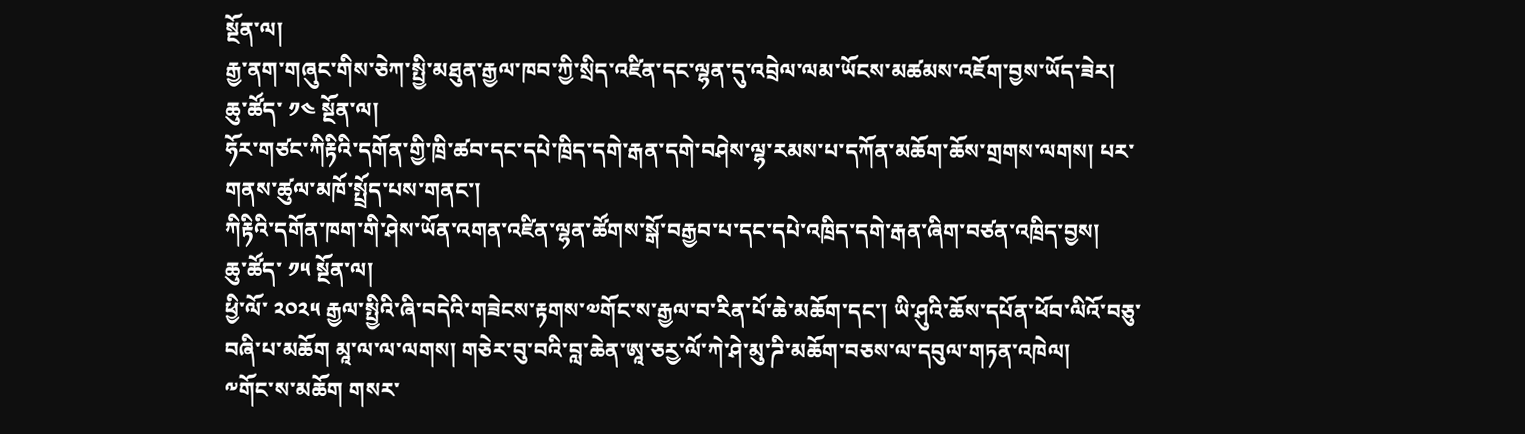སྔོན་ལ།
རྒྱ་ནག་གཞུང་གིས་ཅེཀ་སྤྱི་མཐུན་རྒྱལ་ཁབ་ཀྱི་སྲིད་འཛིན་དང་ལྷན་དུ་འབྲེལ་ལམ་ཡོངས་མཚམས་འཇོག་བྱས་ཡོད་ཟེར།
ཆུ་ཚོད་ ༡༤ སྔོན་ལ།
ཧོར་གཙང་ཀིརྟིའི་དགོན་གྱི་ཁྲི་ཚབ་དང་དཔེ་ཁྲིད་དགེ་རྒན་དགེ་བཤེས་ལྷ་རམས་པ་དཀོན་མཆོག་ཆོས་གྲགས་ལགས། པར་གནས་ཚུལ་མཁོ་སྤྲོད་པས་གནང་།
ཀིརྟིའི་དགོན་ཁག་གི་ཤེས་ཡོན་འགན་འཛིན་ལྷན་ཚོགས་སྒོ་བརྒྱབ་པ་དང་དཔེ་འཁྲིད་དགེ་རྒན་ཞིག་བཙན་འཁྲིད་བྱས།
ཆུ་ཚོད་ ༡༥ སྔོན་ལ།
ཕྱི་ལོ་ ༢༠༢༥ རྒྱལ་སྤྱིའི་ཞི་བདེའི་གཟེངས་རྟགས་༧གོང་ས་རྒྱལ་བ་རིན་པོ་ཆེ་མཆོག་དང་། ཡི་ཤུའི་ཆོས་དཔོན་ཕོབ་ལིའོ་བཅུ་བཞི་པ་མཆོག མཱ་ལ་ལ་ལགས། གཅེར་བུ་བའི་བླ་ཆེན་ཨཱ་ཅརྱ་ལོ་ཀེ་ཤེ་མུ་ཌི་མཆོག་བཅས་ལ་དབུལ་གཏན་འཁེལ།
༸གོང་ས་མཆོག གསར་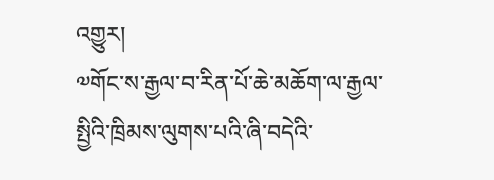འགྱུར།
༧གོང་ས་རྒྱལ་བ་རིན་པོ་ཆེ་མཆོག་ལ་རྒྱལ་སྤྱིའི་ཁྲིམས་ལུགས་པའི་ཞི་བདེའི་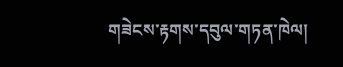གཟེངས་རྟགས་དབུལ་གཏན་ཁེལ།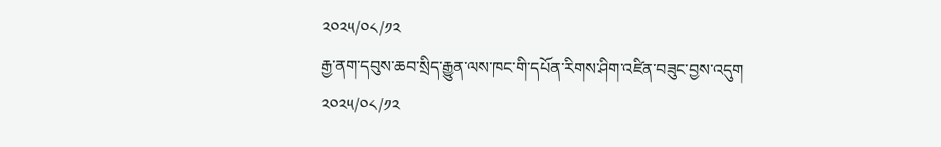༢༠༢༥/༠༨/༡༢
རྒྱ་ནག་དབུས་ཆབ་སྲིད་རྒྱུན་ལས་ཁང་གི་དཔོན་རིགས་ཤིག་འཛིན་བཟུང་བྱས་འདུག
༢༠༢༥/༠༨/༡༢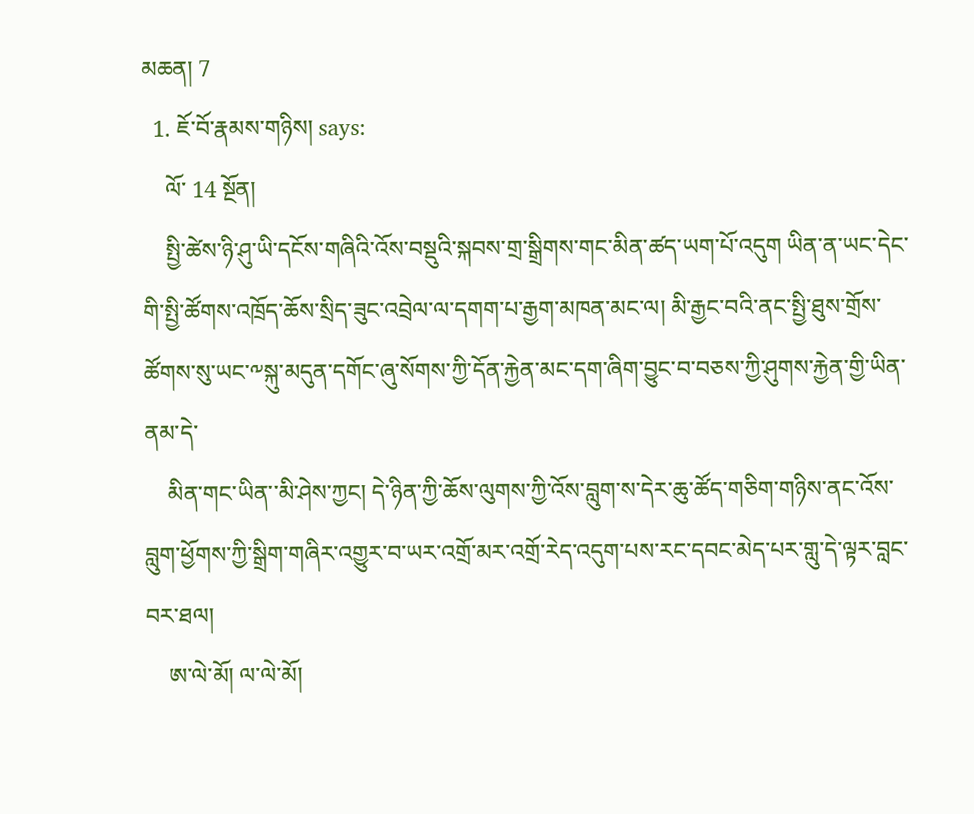མཆན། 7
  1. ཇོ་བོ་རྣམས་གཉིས། says:
    ལོ་ 14 སྔོན།
    སྤྱི་ཚེས་ཉི་ཤུ་ཡི་དངོས་གཞིའི་འོས་བསྡུའི་སྐབས་གྲ་སྒྲིགས་གང་མིན་ཚད་ཡག་པོ་འདུག ཡིན་ན་ཡང་དེང་གི་སྤྱི་ཚོགས་འཁྲོད་ཆོས་སྲིད་ཟུང་འབྲེལ་ལ་དགག་པ་རྒྱག་མཁན་མང་ལ། མི་རྒྱང་བའི་ནང་སྤྱི་ཐུས་གྲོས་ཚོགས་སུ་ཡང་༸སྐུ་མདུན་དགོང་ཞུ་སོགས་ཀྱི་དོན་རྐྱེན་མང་དག་ཞིག་བྱུང་བ་བཅས་ཀྱི་ཤུགས་རྐྱེན་གྱི་ཡིན་ནམ་དེ་
    མིན་གང་ཡིན་་མི་ཤེས་ཀྱང། དེ་ཉིན་ཀྱི་ཆོས་ལུགས་ཀྱི་འོས་བླུག་ས་དེར་ཆུ་ཚོད་གཅིག་གཉིས་ནང་འོས་བླུག་ཕྱོགས་ཀྱི་སྒྲིག་གཞིར་འགྱུར་བ་ཡར་འགྲོ་མར་འགྲོ་རེད་འདུག་པས་རང་དབང་མེད་པར་གླུ་དེ་ལྟར་བླང་བར་ཐལ།
    ཨ་ལེ་མོ། ལ་ལེ་མོ།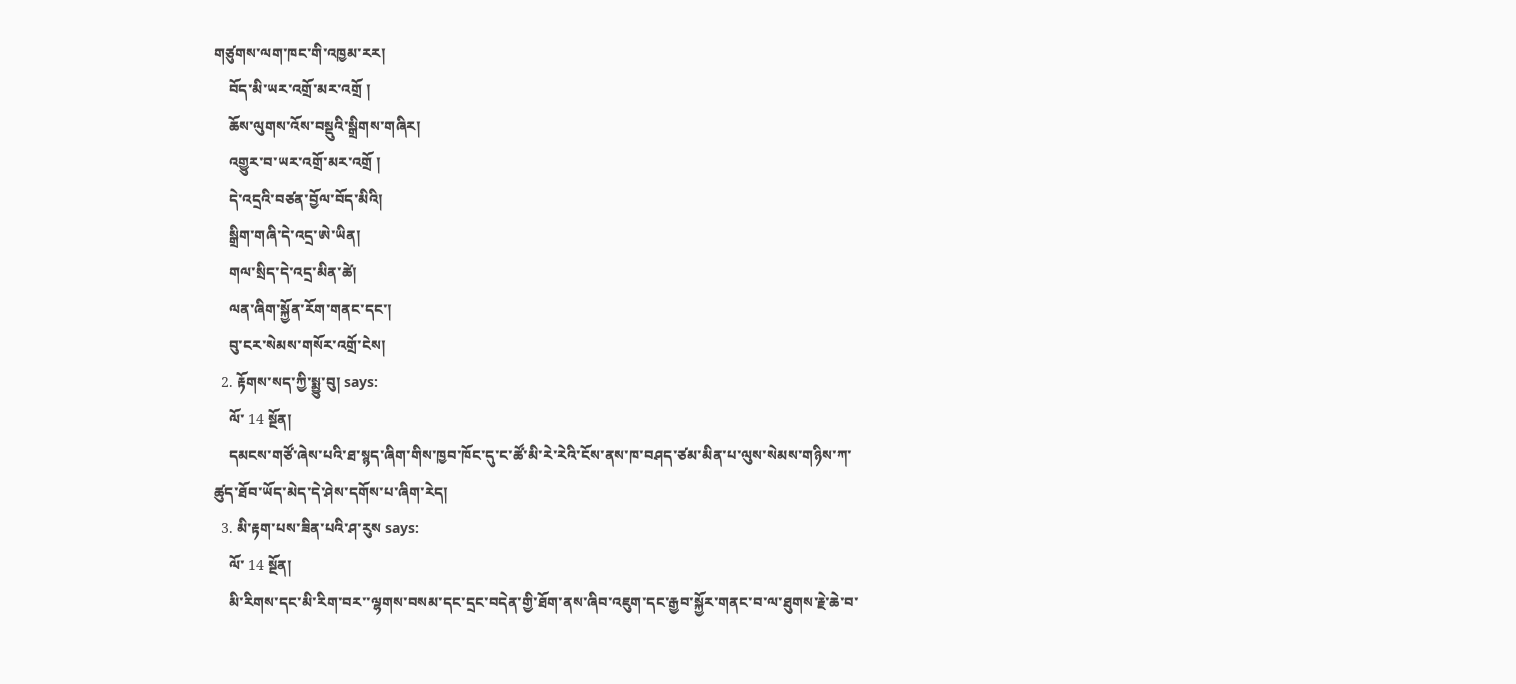གཙུགས་ལག་ཁང་གི་འཁྱམ་རར།
    བོད་མི་ཡར་འགྲོ་མར་འགྲོ །
    ཆོས་ལུགས་འོས་བསྡུའི་སྒྲིགས་གཞིར།
    འགྱུར་བ་ཡར་འགྲོ་མར་འགྲོ །
    དེ་འདྲའི་བཙན་བྱོལ་བོད་མིའི།
    སྒྲིག་གཞི་དེ་འདྲ་ཨེ་ཡིན།
    གལ་སྲིད་དེ་འདྲ་མིན་ཚེ།
    ལན་ཞིག་སྐྱོན་རོག་གནང་དང་།
    བུ་ངར་སེམས་གསོར་འགྲོ་ངེས།
  2. རྟོགས་སད་ཀྱི་སྨྱུ་བུ། says:
    ལོ་ 14 སྔོན།
    དམངས་གཙོ་ཞེས་པའི་ཐ་སྙད་ཞིག་གིས་ཁྱབ་ཁོང་དུ་ང་ཚོ་མི་རེ་རེའི་ངོས་ནས་ཁ་བཤད་ཙམ་མིན་པ་ལུས་སེམས་གཉིས་ཀ་ཚུད་ཐོབ་ཡོད་མེད་དེ་ཤེས་དགོས་པ་ཞིག་རེད།
  3. མི་རྟག་པས་ཟིན་པའི་ཤ་རུས says:
    ལོ་ 14 སྔོན།
    མི་རིགས་དང་མི་རིག་བར་་ལྷགས་བསམ་དང་དྲང་བདེན་གྱི་ཐོག་ནས་ཞིབ་འཇུག་དང་རྒྱབ་སྐྱོར་གནང་བ་ལ་ཐུགས་རྗེ་ཆེ་བ་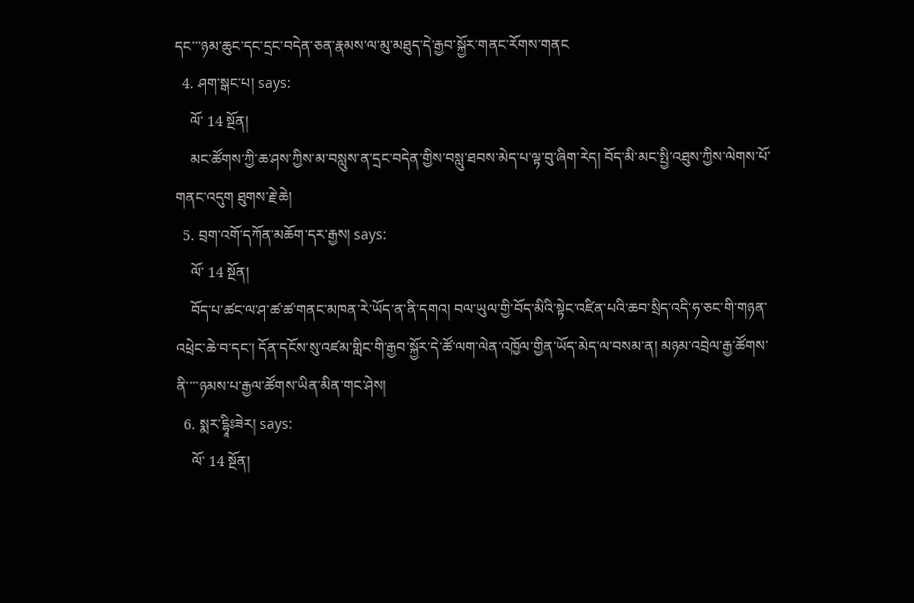དང་་་ཉམ་ཆུང་དང་དྲང་བདེན་ཅན་རྣམས་ལ་མུ་མཐུད་དེ་རྒྱབ་སྐྱོར་གནང་རོགས་གནང
  4. ཤག་སྒང་པ། says:
    ལོ་ 14 སྔོན།
    མང་ཚོགས་ཀྱི་ཆ་ཤས་ཀྱིས་མ་བསླུས་ན་དྲང་བདེན་གྱིས་བསླུ་ཐབས་མེད་པ་ལྟ་བུ་ཞིག་རེད། བོད་མི་མང་སྤྱི་འཐུས་ཀྱིས་ལེགས་པོ་གནང་འདུག ཐུགས་རྗེ་ཆེ།
  5. བྲག་འགོ་དཀོན་མཆོག་དར་རྒྱས། says:
    ལོ་ 14 སྔོན།
    བོད་པ་ཚང་ལ་ཤ་ཚ་ཚ་གནང་མཁན་རེ་ཡོད་ན་ནི་དགའ། བལ་ཡུལ་གྱི་བོད་མིའི་སྟེང་འཛིན་པའི་ཆབ་སྲིད་འདི་ཧ་ཅང་གི་གཉན་འཕྲེང་ཆེ་བ་དང་། དོན་དངོས་སུ་འཛམ་གླིང་གི་རྒྱབ་སྐྱོར་དེ་ཚོ་ལག་ལེན་འཁྱོལ་གྱིན་ཡོད་མེད་ལ་བསམ་ན། མཉམ་འབྲེལ་རྒྱ་ཚོགས་ནི་་་་ཉམས་པ་རྒྱལ་ཚོགས་ཡིན་མིན་གང་ཤེས།
  6. སྨར་དྷཱིཿཟེར། says:
    ལོ་ 14 སྔོན།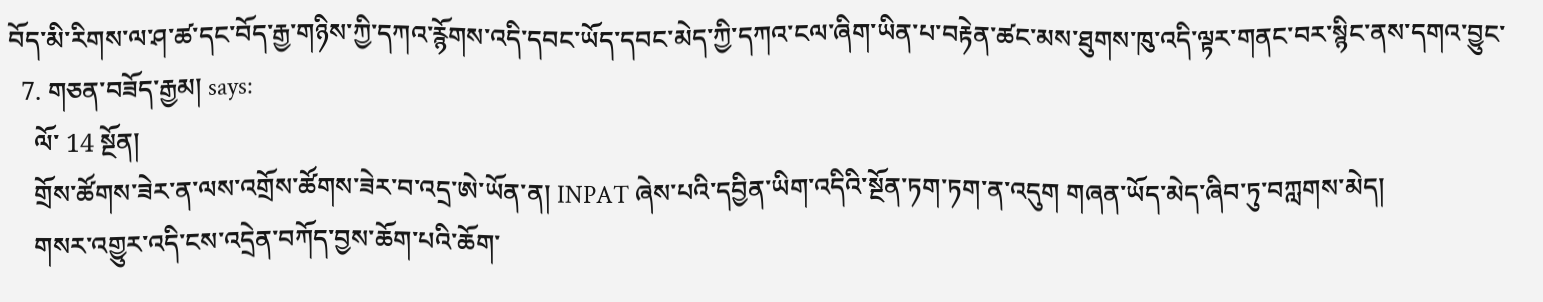བོད་མི་རིགས་ལ་ཤ་ཚ་དང་བོད་རྒྱ་གཉིས་ཀྱི་དཀའ་རྙོགས་འདི་དབང་ཡོད་དབང་མེད་ཀྱི་དཀའ་ངལ་ཞིག་ཡིན་པ་བརྟེན་ཚང་མས་ཐུགས་ཁུ་འདི་ལྟར་གནང་བར་སྙིང་ནས་དགའ་བྱུང་
  7. གཅན་བཟོད་རྒྱམ། says:
    ལོ་ 14 སྔོན།
    གྲོས་ཚོགས་ཟེར་ན་ལས་འགྲོས་ཚོགས་ཟེར་བ་འདྲ་ཨེ་ཡོན་ན། INPAT ཞེས་པའི་དབྱིན་ཡིག་འདིའི་སྔོན་ཏག་ཏག་ན་འདུག གཞན་ཡོད་མེད་ཞིབ་ཏུ་བཀླགས་མེད།
    གསར་འགྱུར་འདི་ངས་འདྲེན་བཀོད་བྱས་ཆོག་པའི་ཆོག་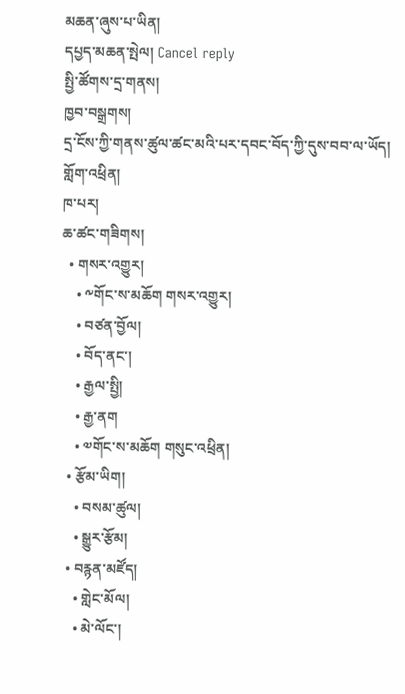མཆན་ཞུས་པ་ཡིན།
དཔྱད་མཆན་སྤེལ། Cancel reply
སྤྱི་ཚོགས་དྲ་གནས།
ཁྱབ་བསྒྲགས།
དྲ་ངོས་ཀྱི་གནས་ཚུལ་ཚང་མའི་པར་དབང་བོད་ཀྱི་དུས་བབ་ལ་ཡོད།
གློག་འཕྲིན།
ཁ་པར།
ཆ་ཚང་གཟིགས།
  • གསར་འགྱུར།
    • ༸གོང་ས་མཆོག གསར་འགྱུར།
    • བཙན་བྱོལ།
    • བོད་ནང་།
    • རྒྱལ་སྤྱི།
    • རྒྱ་ནག
    • ༧གོང་ས་མཆོག གསུང་འཕྲིན།
  • རྩོམ་ཡིག།
    • བསམ་ཚུལ།
    • སྒྱུར་རྩོམ།
  • བརྙན་མཛོད།
    • གླེང་མོལ།
    • མེ་ལོང་།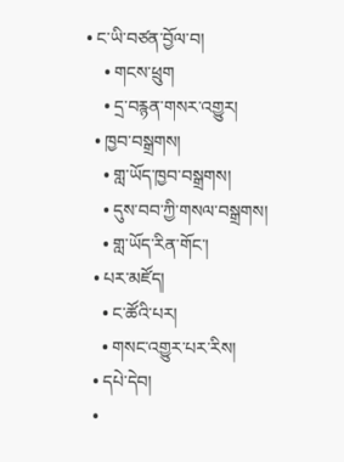• ང་ཡི་བཙན་བྱོལ་བ།
    • གངས་ཕྲུག
    • དྲ་བརྙན་གསར་འགྱུར།
  • ཁྱབ་བསྒྲགས།
    • གླ་ཡོད་ཁྱབ་བསྒྲགས།
    • དུས་བབ་ཀྱི་གསལ་བསྒྲགས།
    • གླ་ཡོད་རིན་གོང་།
  • པར་མཛོད།
    • ང་ཚོའི་པར།
    • གསང་འགྱུར་པར་རིས།
  • དཔེ་དེབ།
  •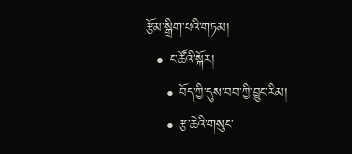རྩོམ་སྒྲིག་པའི་གཏམ།
  • ང་ཚོའི་སྐོར།
    • བོད་ཀྱི་དུས་བབ་ཀྱི་བྱུང་རིམ།
    • རྩ་ཆེའི་གསུང་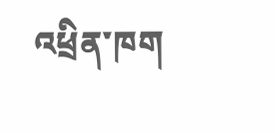འཕྲིན་ཁག